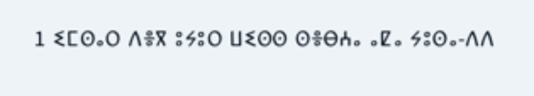1 ⵉⵎⵙⴰⵔ ⴷⴻⴳ ⵓⵢⵓⵔ ⵡⵉⵙⵙ ⵙⴻⴱⵄⴰ ⴰⵇⴰ ⵢⵓⵙⴰ-ⴷⴷ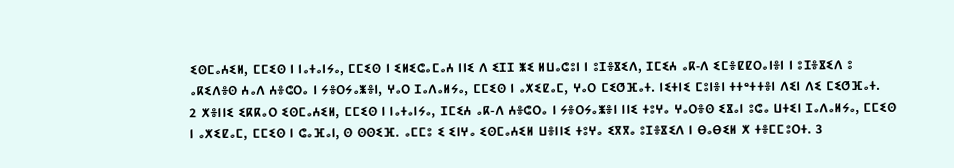ⵉⵙⵎⴰⵄⵉⵍ, ⵎⵎⵉⵙ ⵏ ⵏⴰⵜⴰⵏⵢⴰ, ⵎⵎⵉⵙ ⵏ ⵉⵍⵉⵛⴰⵎⴰⵄ ⵏⵏⵉ ⴷ ⵉⵊⵊ ⵥⵉ ⵍⵡⴰⵛⵓⵏ ⵏ ⵓⵊⴻⴵⵉⴷ, ⵊⵎⵉⵄ ⴰⴽ-ⴷ ⵉⵎⴻⵇⵇⵔⴰⵏⴻⵏ ⵏ ⵓⵊⴻⴵⵉⴷ ⵓ ⴰⴽⵉⴷⴻⵙ ⵄⴰⴷ ⵄⴻⵛⵔⴰ ⵏ ⵢⴻⵔⵢⴰⵥⴻⵏ, ⵖⴰⵔ ⵊⴰⴷⴰⵍⵢⴰ, ⵎⵎⵉⵙ ⵏ ⴰⵅⵉⵇⴰⵎ, ⵖⴰⵔ ⵎⵉⵚⴼⴰⵜ. ⵏⵉⵜⵏⵉ ⵎⵓⵏⴻⵏ ⵜⵜᵉⵜⵜⴻⵏ ⴷⵉⵏ ⴷⵉ ⵎⵉⵚⴼⴰⵜ.    2 ⵅⴻⵏⵏⵉ ⵉⴽⴽⴰⵔ ⵉⵙⵎⴰⵄⵉⵍ, ⵎⵎⵉⵙ ⵏ ⵏⴰⵜⴰⵏⵢⴰ, ⵊⵎⵉⵄ ⴰⴽ-ⴷ ⵄⴻⵛⵔⴰ ⵏ ⵢⴻⵔⵢⴰⵥⴻⵏ ⵏⵏⵉ ⵜⵓⵖⴰ ⵖⴰⵔⴻⵙ ⵉⴵⴰⵏ ⵓⵛⴰ ⵡⵜⵉⵏ ⵊⴰⴷⴰⵍⵢⴰ, ⵎⵎⵉⵙ ⵏ ⴰⵅⵉⵇⴰⵎ, ⵎⵎⵉⵙ ⵏ ⵛⴰⴼⴰⵏ, ⵙ ⵙⵙⵉⴼ. ⴰⵎⵎⵓ ⵉ ⵉⵏⵖⴰ ⵉⵙⵎⴰⵄⵉⵍ ⵡⴻⵏⵏⵉ ⵜⵓⵖⴰ ⵉⴳⴳⴰ ⵓⵊⴻⴵⵉⴷ ⵏ ⴱⴰⴱⵉⵍ ⵅ ⵜⴻⵎⵎⵓⵔⵜ. 3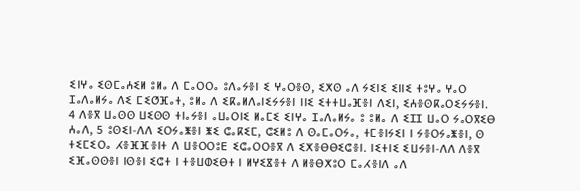ⵉⵏⵖⴰ ⵉⵙⵎⴰⵄⵉⵍ ⵓⵍⴰ ⴷ ⵎⴰⵔⵔⴰ ⵓⴷⴰⵢⴻⵏ ⵉ ⵖⴰⵔⴻⵙ, ⵉⵅⵙ ⴰⴷ ⵢⵉⵏⵉ ⵉⵏⵏⵉ ⵜⵓⵖⴰ ⵖⴰⵔ ⵊⴰⴷⴰⵍⵢⴰ ⴷⵉ ⵎⵉⵚⴼⴰⵜ, ⵓⵍⴰ ⴷ ⵉⴽⴰⵍⴷⴰⵏⵉⵢⵢⴻⵏ ⵏⵏⵉ ⵉⵜⵜⵡⴰⴼⴻⵏ ⴷⵉⵏ, ⵉⵄⴻⵙⴽⴰⵔⵉⵢⵢⴻⵏ.
4 ⴷⴻⴳ ⵡⴰⵙⵙ ⵡⵉⵙⵙ ⵜⵏⴰⵢⴻⵏ ⴰⵡⴰⵔⵏⵉ ⵍⴰⵎⵉ ⵉⵏⵖⴰ ⵊⴰⴷⴰⵍⵢⴰ ⵓ ⵓⵍⴰ ⴷ ⵉⵊⵊ ⵡⴰⵔ ⵢⴰⵔⴳⵉⴱ ⵄⴰⴷ, 5 ⵓⵙⵉⵏ-ⴷⴷ ⵉⵔⵢⴰⵥⴻⵏ ⵥⵉ ⵛⴰⴽⵉⵎ, ⵛⵉⵍⵓ ⴷ ⵙⴰⵎⴰⵔⵢⴰ, ⵜⵎⴻⵏⵢⵉⵏ ⵏ ⵢⴻⵔⵢⴰⵥⴻⵏ, ⵙ ⵜⵉⵎⵉⵔⴰ ⵃⴻⴼⴼⴻⵏⵜ ⴷ ⵡⴻⵔⵔⵓⴹ ⵉⵛⴰⵔⵔⴻⴳ ⴷ ⵉⵅⴻⴱⴱⵉⵛⴻⵏ. ⵏⵉⵜⵏⵉ ⵉⵡⵢⴻⵏ-ⴷⴷ ⴷⴻⴳ ⵉⴼⴰⵙⵙⴻⵏ ⵏⵙⴻⵏ ⵉⵛⵜ ⵏ ⵜⴻⵡⵀⵉⴱⵜ ⵏ ⵍⵖⵉⴵⴻⵜ ⴷ ⵍⴻⴱⵅⵓⵔ ⵎⴰⵃⴻⵏⴷ ⴰⴷ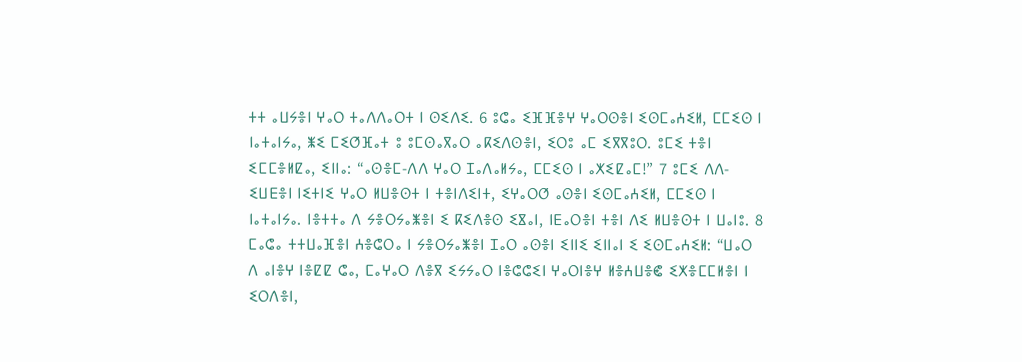ⵜⵜ ⴰⵡⵢⴻⵏ ⵖⴰⵔ ⵜⴰⴷⴷⴰⵔⵜ ⵏ ⵙⵉⴷⵉ. 6 ⵓⵛⴰ ⵉⴼⴼⴻⵖ ⵖⴰⵔⵙⴻⵏ ⵉⵙⵎⴰⵄⵉⵍ, ⵎⵎⵉⵙ ⵏ ⵏⴰⵜⴰⵏⵢⴰ, ⵥⵉ ⵎⵉⵚⴼⴰⵜ ⵓ ⵓⵎⵙⴰⴳⴰⵔ ⴰⴽⵉⴷⵙⴻⵏ, ⵉⵔⵓ ⴰⵎ ⵉⴳⴳⵓⵔ. ⵓⵎⵉ ⵜⴻⵏ ⵉⵎⵎⴻⵍⵇⴰ, ⵉⵏⵏⴰ: “ⴰⵙⴻⵎ-ⴷⴷ ⵖⴰⵔ ⵊⴰⴷⴰⵍⵢⴰ, ⵎⵎⵉⵙ ⵏ ⴰⵅⵉⵇⴰⵎ!” 7 ⵓⵎⵉ ⴷⴷ-ⵉⵡⴹⴻⵏ ⵏⵉⵜⵏⵉ ⵖⴰⵔ ⵍⵡⴻⵙⵜ ⵏ ⵜⴻⵏⴷⵉⵏⵜ, ⵉⵖⴰⵔⵚ ⴰⵙⴻⵏ ⵉⵙⵎⴰⵄⵉⵍ, ⵎⵎⵉⵙ ⵏ ⵏⴰⵜⴰⵏⵢⴰ. ⵏⴻⵜⵜⴰ ⴷ ⵢⴻⵔⵢⴰⵥⴻⵏ ⵉ ⴽⵉⴷⴻⵙ ⵉⴵⴰⵏ, ⵏⴹⴰⵔⴻⵏ ⵜⴻⵏ ⴷⵉ ⵍⵡⴻⵙⵜ ⵏ ⵡⴰⵏⵓ. 8 ⵎⴰⵛⴰ ⵜⵜⵡⴰⴼⴻⵏ ⵄⴻⵛⵔⴰ ⵏ ⵢⴻⵔⵢⴰⵥⴻⵏ ⵊⴰⵔ ⴰⵙⴻⵏ ⵉⵏⵏⵉ ⵉⵏⵏⴰⵏ ⵉ ⵉⵙⵎⴰⵄⵉⵍ: “ⵡⴰⵔ ⴷ ⴰⵏⴻⵖ ⵏⴻⵇⵇ ⵛⴰ, ⵎⴰⵖⴰⵔ ⴷⴻⴳ ⵉⵢⵢⴰⵔ ⵏⴻⵛⵛⵉⵏ ⵖⴰⵔⵏⴻⵖ ⵍⴻⵄⵡⴻⵞ ⵉⵅⴻⵎⵎⵍⴻⵏ ⵏ ⵉⵔⴷⴻⵏ,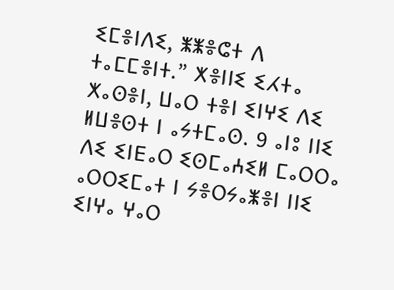ⵉⵎⴻⵏⴷⵉ, ⵥⵥⴻⵛⵜ ⴷ ⵜⴰⵎⵎⴻⵏⵜ.” ⵅⴻⵏⵏⵉ ⵉⵃⵜⴰ ⵅⴰⵙⴻⵏ, ⵡⴰⵔ ⵜⴻⵏ ⵉⵏⵖⵉ ⴷⵉ ⵍⵡⴻⵙⵜ ⵏ ⴰⵢⵜⵎⴰⵙ. 9 ⴰⵏⵓ ⵏⵏⵉ ⴷⵉ ⵉⵏⴹⴰⵔ ⵉⵙⵎⴰⵄⵉⵍ ⵎⴰⵔⵔⴰ ⴰⵔⵔⵉⵎⴰⵜ ⵏ ⵢⴻⵔⵢⴰⵥⴻⵏ ⵏⵏⵉ ⵉⵏⵖⴰ ⵖⴰⵔ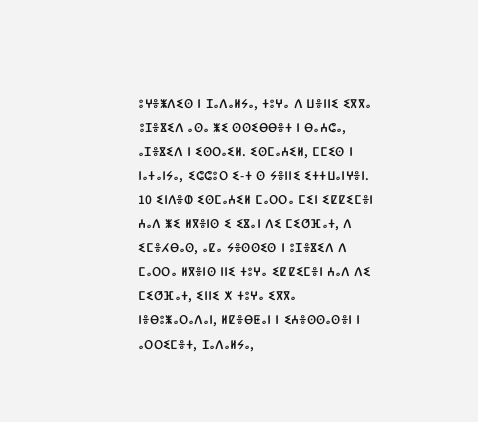ⵓⵖⴻⵥⴷⵉⵙ ⵏ ⵊⴰⴷⴰⵍⵢⴰ, ⵜⵓⵖⴰ ⴷ ⵡⴻⵏⵏⵉ ⵉⴳⴳⴰ ⵓⵊⴻⴵⵉⴷ ⴰⵙⴰ ⵥⵉ ⵙⵙⵉⴱⴱⴻⵜ ⵏ ⴱⴰⵄⵛⴰ, ⴰⵊⴻⴵⵉⴷ ⵏ ⵉⵙⵔⴰⵉⵍ. ⵉⵙⵎⴰⵄⵉⵍ, ⵎⵎⵉⵙ ⵏ ⵏⴰⵜⴰⵏⵢⴰ, ⵉⵛⵛⵓⵔ ⵉ-ⵜ ⵙ ⵢⴻⵏⵏⵉ ⵉⵜⵜⵡⴰⵏⵖⴻⵏ.
10 ⵉⵏⴷⴻⵀ ⵉⵙⵎⴰⵄⵉⵍ ⵎⴰⵔⵔⴰ ⵎⵉⵏ ⵉⵇⵇⵉⵎⴻⵏ ⵄⴰⴷ ⵥⵉ ⵍⴳⴻⵏⵙ ⵉ ⵉⴵⴰⵏ ⴷⵉ ⵎⵉⵚⴼⴰⵜ, ⴷ ⵉⵎⴻⵃⴱⴰⵙ, ⴰⵇⴰ ⵢⴻⵙⵙⵉⵙ ⵏ ⵓⵊⴻⴵⵉⴷ ⴷ ⵎⴰⵔⵔⴰ ⵍⴳⴻⵏⵙ ⵏⵏⵉ ⵜⵓⵖⴰ ⵉⵇⵇⵉⵎⴻⵏ ⵄⴰⴷ ⴷⵉ ⵎⵉⵚⴼⴰⵜ, ⵉⵏⵏⵉ ⵅ ⵜⵓⵖⴰ ⵉⴳⴳⴰ ⵏⴻⴱⵓⵥⴰⵔⴰⴷⴰⵏ, ⵍⵇⴻⴱⵟⴰⵏ ⵏ ⵉⵄⴻⵙⵙⴰⵙⴻⵏ ⵏ ⴰⵔⵔⵉⵎⴻⵜ, ⵊⴰⴷⴰⵍⵢⴰ,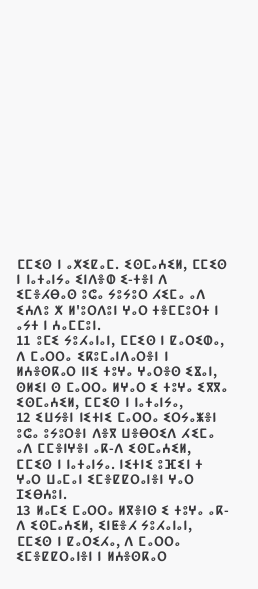ⵎⵎⵉⵙ ⵏ ⴰⵅⵉⵇⴰⵎ. ⵉⵙⵎⴰⵄⵉⵍ, ⵎⵎⵉⵙ ⵏ ⵏⴰⵜⴰⵏⵢⴰ ⵉⵏⴷⴻⵀ ⵉ-ⵜⴻⵏ ⴷ ⵉⵎⴻⵃⴱⴰⵙ ⵓⵛⴰ ⵢⵓⵢⵓⵔ ⵃⵉⵎⴰ ⴰⴷ ⵉⵄⴷⵓ ⵅ ⵍ'ⵓⵔⴷⵓⵏ ⵖⴰⵔ ⵜⴻⵎⵎⵓⵔⵜ ⵏ ⴰⵢⵜ ⵏ ⵄⴰⵎⵎⵓⵏ.
11 ⵓⵎⵉ ⵢⵓⵃⴰⵏⴰⵏ, ⵎⵎⵉⵙ ⵏ ⵇⴰⵔⵉⵀⴰ, ⴷ ⵎⴰⵔⵔⴰ ⵉⴽⵓⵎⴰⵏⴷⴰⵔⴻⵏ ⵏ ⵍⵄⴻⵙⴽⴰⵔ ⵏⵏⵉ ⵜⵓⵖⴰ ⵖⴰⵔⴻⵙ ⵉⴵⴰⵏ, ⵙⵍⵉⵏ ⵙ ⵎⴰⵔⵔⴰ ⵍⵖⴰⵔ ⵉ ⵜⵓⵖⴰ ⵉⴳⴳⴰ ⵉⵙⵎⴰⵄⵉⵍ, ⵎⵎⵉⵙ ⵏ ⵏⴰⵜⴰⵏⵢⴰ,
12 ⵉⵡⵢⴻⵏ ⵏⵉⵜⵏⵉ ⵎⴰⵔⵔⴰ ⵉⵔⵢⴰⵥⴻⵏ ⵓⵛⴰ ⵓⵢⵓⵔⴻⵏ ⴷⴻⴳ ⵡⴻⴱⵔⵉⴷ ⵃⵉⵎⴰ ⴰⴷ ⵎⵎⴻⵏⵖⴻⵏ ⴰⴽ-ⴷ ⵉⵙⵎⴰⵄⵉⵍ, ⵎⵎⵉⵙ ⵏ ⵏⴰⵜⴰⵏⵢⴰ. ⵏⵉⵜⵏⵉ ⵓⴼⵉⵏ ⵜ ⵖⴰⵔ ⵡⴰⵎⴰⵏ ⵉⵎⴻⵇⵇⵔⴰⵏⴻⵏ ⵖⴰⵔ ⵊⵉⴱⵄⵓⵏ.
13 ⵍⴰⵎⵉ ⵎⴰⵔⵔⴰ ⵍⴳⴻⵏⵙ ⵉ ⵜⵓⵖⴰ ⴰⴽ-ⴷ ⵉⵙⵎⴰⵄⵉⵍ, ⵉⵏⵟⴻⵃ ⵢⵓⵃⴰⵏⴰⵏ, ⵎⵎⵉⵙ ⵏ ⵇⴰⵔⵉⵃⴰ, ⴷ ⵎⴰⵔⵔⴰ ⵉⵎⴻⵇⵇⵔⴰⵏⴻⵏ ⵏ ⵍⵄⴻⵙⴽⴰⵔ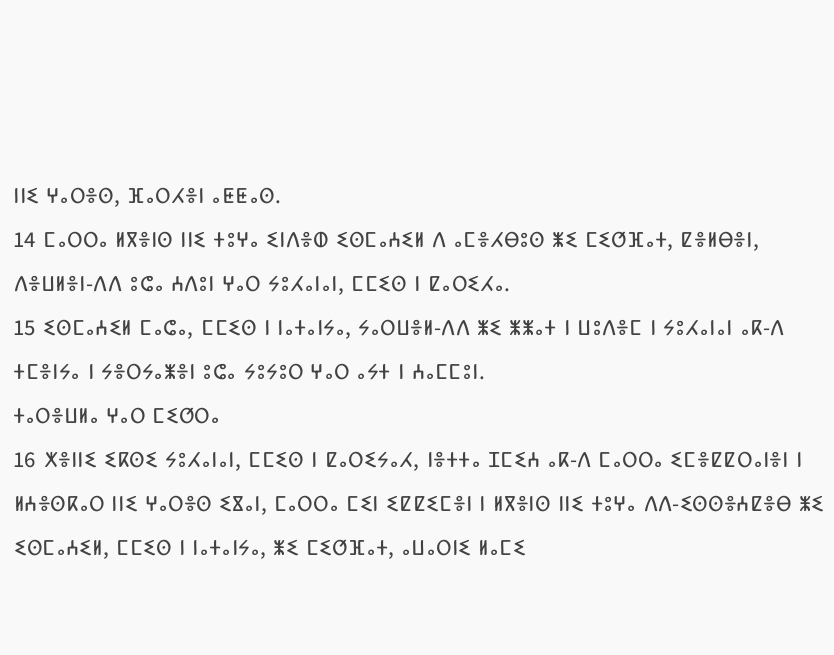ⵏⵏⵉ ⵖⴰⵔⴻⵙ, ⴼⴰⵔⵃⴻⵏ ⴰⵟⵟⴰⵙ.
14 ⵎⴰⵔⵔⴰ ⵍⴳⴻⵏⵙ ⵏⵏⵉ ⵜⵓⵖⴰ ⵉⵏⴷⴻⵀ ⵉⵙⵎⴰⵄⵉⵍ ⴷ ⴰⵎⴻⵃⴱⵓⵙ ⵥⵉ ⵎⵉⵚⴼⴰⵜ, ⵇⴻⵍⴱⴻⵏ, ⴷⴻⵡⵍⴻⵏ-ⴷⴷ ⵓⵛⴰ ⵄⴷⵓⵏ ⵖⴰⵔ ⵢⵓⵃⴰⵏⴰⵏ, ⵎⵎⵉⵙ ⵏ ⵇⴰⵔⵉⵃⴰ.
15 ⵉⵙⵎⴰⵄⵉⵍ ⵎⴰⵛⴰ, ⵎⵎⵉⵙ ⵏ ⵏⴰⵜⴰⵏⵢⴰ, ⵢⴰⵔⵡⴻⵍ-ⴷⴷ ⵥⵉ ⵥⵥⴰⵜ ⵏ ⵡⵓⴷⴻⵎ ⵏ ⵢⵓⵃⴰⵏⴰⵏ ⴰⴽ-ⴷ ⵜⵎⴻⵏⵢⴰ ⵏ ⵢⴻⵔⵢⴰⵥⴻⵏ ⵓⵛⴰ ⵢⵓⵢⵓⵔ ⵖⴰⵔ ⴰⵢⵜ ⵏ ⵄⴰⵎⵎⵓⵏ.
ⵜⴰⵔⴻⵡⵍⴰ ⵖⴰⵔ ⵎⵉⵚⵔⴰ
16 ⵅⴻⵏⵏⵉ ⵉⴽⵙⵉ ⵢⵓⵃⴰⵏⴰⵏ, ⵎⵎⵉⵙ ⵏ ⵇⴰⵔⵉⵢⴰⵃ, ⵏⴻⵜⵜⴰ ⵊⵎⵉⵄ ⴰⴽ-ⴷ ⵎⴰⵔⵔⴰ ⵉⵎⴻⵇⵇⵔⴰⵏⴻⵏ ⵏ ⵍⵄⴻⵙⴽⴰⵔ ⵏⵏⵉ ⵖⴰⵔⴻⵙ ⵉⴵⴰⵏ, ⵎⴰⵔⵔⴰ ⵎⵉⵏ ⵉⵇⵇⵉⵎⴻⵏ ⵏ ⵍⴳⴻⵏⵙ ⵏⵏⵉ ⵜⵓⵖⴰ ⴷⴷ-ⵉⵙⵙⴻⵄⵇⴻⴱ ⵥⵉ ⵉⵙⵎⴰⵄⵉⵍ, ⵎⵎⵉⵙ ⵏ ⵏⴰⵜⴰⵏⵢⴰ, ⵥⵉ ⵎⵉⵚⴼⴰⵜ, ⴰⵡⴰⵔⵏⵉ ⵍⴰⵎⵉ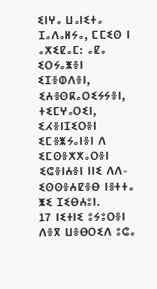ⵉⵏⵖⴰ ⵡⴰⵏⵉⵜⴰ ⵊⴰⴷⴰⵍⵢⴰ, ⵎⵎⵉⵙ ⵏ ⴰⵅⵉⵇⴰⵎ: ⴰⵇⴰ ⵉⵔⵢⴰⵥⴻⵏ ⵉⵊⴻⵀⴷⴻⵏ, ⵉⵄⴻⵙⴽⴰⵔⵉⵢⵢⴻⵏ, ⵜⵉⵎⵖⴰⵔⵉⵏ, ⵉⵃⴻⵏⵊⵉⵔⴻⵏ ⵉⵎⴻⵥⵢⴰⵏⴻⵏ ⴷ ⵉⵎⵙⴻⵅⵅⴰⵔⴻⵏ ⵉⵛⴻⵏⵄⴻⵏ ⵏⵏⵉ ⴷⴷ-ⵉⵙⵙⴻⵄⵇⴻⴱ ⵏⴻⵜⵜⴰ ⵥⵉ ⵊⵉⴱⵄⵓⵏ.
17 ⵏⵉⵜⵏⵉ ⵓⵢⵓⵔⴻⵏ ⴷⴻⴳ ⵡⴻⴱⵔⵉⴷ ⵓⵛⴰ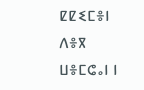ⵇⵇⵉⵎⴻⵏ ⴷⴻⴳ ⵡⴻⵎⵛⴰⵏ ⵏ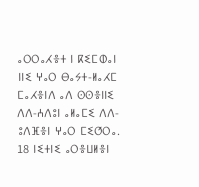ⴰⵔⵔⴰⵃⴻⵜ ⵏ ⴽⵉⵎⵀⴰⵏ ⵏⵏⵉ ⵖⴰⵔ ⴱⴰⵢⵜ-ⵍⴰⵃⵎ ⵎⴰⵃⴻⵏⴷ ⴰⴷ ⵙⵙⴻⵏⵏⵉ ⴷⴷ-ⵄⴷⵓⵏ ⴰⵍⴰⵎⵉ ⴷⴷ-ⵓⴷⴼⴻⵏ ⵖⴰⵔ ⵎⵉⵚⵔⴰ.
18 ⵏⵉⵜⵏⵉ ⴰⵔⴻⵡⵍⴻⵏ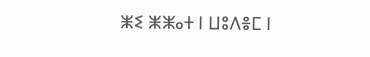ⵥⵉ ⵥⵥⴰⵜ ⵏ ⵡⵓⴷⴻⵎ ⵏ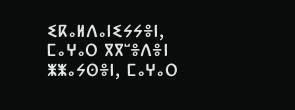ⵉⴽⴰⵍⴷⴰⵏⵉⵢⵢⴻⵏ, ⵎⴰⵖⴰⵔ ⴳⴳⵯⴻⴷⴻⵏ ⵥⵥⴰⵢⵙⴻⵏ, ⵎⴰⵖⴰⵔ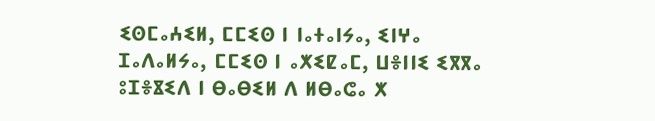ⵉⵙⵎⴰⵄⵉⵍ, ⵎⵎⵉⵙ ⵏ ⵏⴰⵜⴰⵏⵢⴰ, ⵉⵏⵖⴰ ⵊⴰⴷⴰⵍⵢⴰ, ⵎⵎⵉⵙ ⵏ ⴰⵅⵉⵇⴰⵎ, ⵡⴻⵏⵏⵉ ⵉⴳⴳⴰ ⵓⵊⴻⴵⵉⴷ ⵏ ⴱⴰⴱⵉⵍ ⴷ ⵍⴱⴰⵛⴰ ⵅ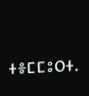ⵜⴻⵎⵎⵓⵔⵜ.